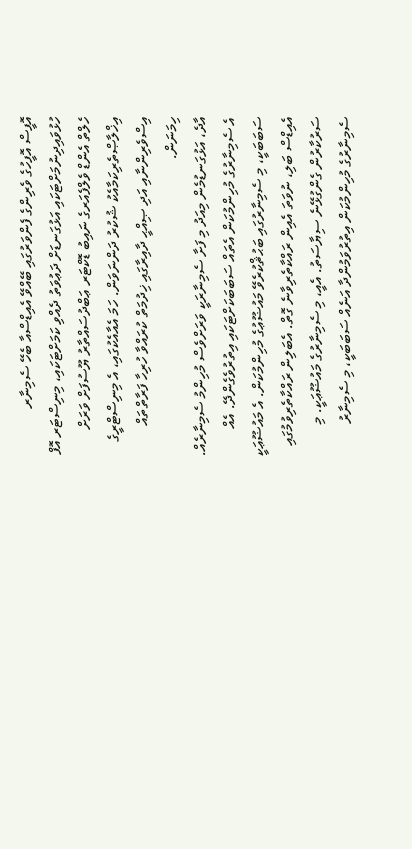އޮފީސް އޮފީހުގެ ވެރިންގެ ފެންވަރުގައި ބޭއްވޭ އެއިޑްސްއާ ބެހޭ ސެމިނާރ ހުޅުވައިދިނުމަށްޓަކައި އަޅުގަނޑަށް ދަޢުވަތު ދެއްވި ކަމަށްޓަކައި، މިނިސްޓަރ އޮފް ހެލްތް އެންޑް ވެލްފެއަރގެ ނައިބު ޑޮކްޓަރ ޢަބްދުސައްތާރު ޔޫސުފަށް ވަރަށް އިޚްލާޞްތެރިކަމާއެކު ޝުކުރު ދަންނަވަން. ހަމަ އެއާއެކުގައި، އެ މިނިސްޓްރީގެ އިސްވެރިންނާއި އަދި ޞިއްޙީ ދާއިރާގައި ޚިދުމަތް ކުރައްވާ ހުރިހާ ފަރާތްތައް ހިމަނަން.
އާދެ، އަޅުގަނޑުމެން މިއަދު މި ފަށާ ސެމިނާރަކީ ވަރަށްވެސް މުހިންމު ސެމިނާރެއް. އެ ސެމިނާރުގެ މުހިންމުކަން އެތައް ސަބަބަކަށްޓަކައި އިތުރުވެގެންދޭ. އެއް ސަބަބަކީ، މި ސެމިނާރުގައި ބަޙުޘްކުރެވޭ މައުޟޫޢުގެ މުހިންމުކަން. އެ މައުޟޫޢަކީ އެއިޑްސް ބަލި، ނުވަތަ އެއިން ރައްކާތެރިވާނެ ގޮތް. އެބަލިން ރައްކާތެރިވުމުގައި ސަރުކާރުން ގެންގުޅޭނެ ސިޔާސަތު. އެއީ، މި ސެމިނާރުގެ މައުޟޫޢަކީ. މި ސެމިނާރުގެ މުހިންމުކަން އިތުރުވަމުންދާ އަނެއް ސަބަބަކީ، މި ސެމިނާރު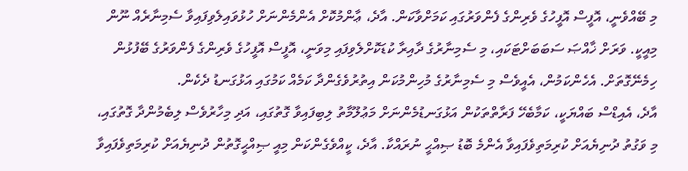މި ބޭއްވެނީ، އޮފީސް އޮފީހުގެ ވެރިންގެ ފެންވަރުގައި ކަމަށްވާކަން. އާދެ، ޢާންމުކޮށް އެންމެންނަށް ހުޅުވައިލެވިފައިވާ ސެމިނާރެއް ނޫން މިއީކީ. ވަރަށް ޚާއްޞަ ސަބަބަށްޓަކައި، މި ސެމިނާރުގެ ދާއިރާ ކުޑަކޮށްލެވިފައި މިވަނީ، އޮފީސް އޮފީހުގެ ވެރިންގެ ފެންވަރުގެ ބޭފުޅުން ހިމެނޭގޮތަށް. އެހެންކަމުން، އެއީވެސް މި ސެމިނާރުގެ މުހިންމުކަން އިތުރުވެގެންދާ ކަމެއް ކަމުގައި އަޅުގަނޑު ދެކެން.
އާދެ، އެއިޑްސް ބައްޔަކީ، ކަމާބެހޭ ފަރާތްތަކުން އަޅުގަނޑުމެންނަށް މަޢުލޫމާތު ލިބިފައިވާ ގޮތުގައި، އަދި މިހާރުވެސް ލިބެމުންދާ ގޮތުގައި، މި ވަގުތު ދުނިޔެއަށް ކުރިމަތިވެފައިވާ އެންމެ ބޮޑު ޞިއްޙީ ނުރައްކާ. އާދެ، ކީއްވެގެންކަން މިއީ ޞިއްޙީގޮތުން ދުނިޔެއަށް ކުރިމަތިވެފައިވާ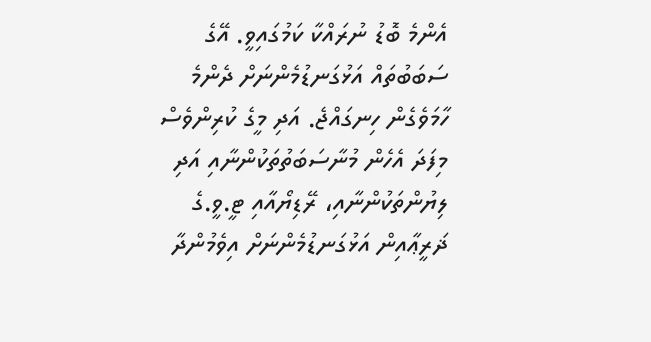އެންމެ ބޮޑު ނުރައްކާ ކަމުގައިވީ. އޭގެ ސަބަބުތައް އަޅުގަނޑުމެންނަށް ދެންމެ ހާމަވެގެން ހިނގައްޖެ. އަދި މީގެ ކުރިންވެސް މިފަދަ އެހެން މުނާސަބަތުތަކުންނާއި އަދި ލިޔުންތަކުންނާއި، ރޭޑިޔޯއާއި ޓީ.ވީ.ގެ ޛަރީޢާއިން އަޅުގަނޑުމެންނަށް އިވެމުންދާ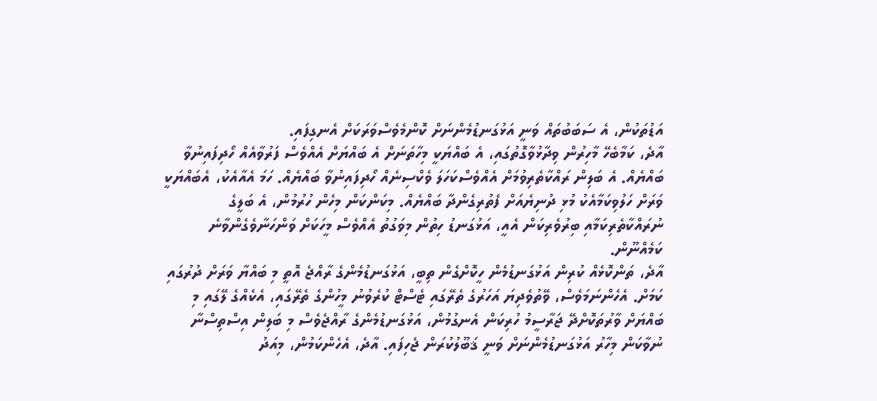އަޑުތަކުން، އެ ސަބަބުތައް ވަނީ އަޅުގަނޑުމެންނަށް ކޮންމެވެސްވަރަކަށް އެނގިފައި.
އާދެ، ކަމާބެހޭ މާހިރުން ވިދާޅުވާގޮތުގައި، އެ ބައްޔަކީ މިހާތަނަށް އެ ބައްޔަށް އެއްވެސް ފަރުވާއެއް ހޯދިފައިނުވާ ބައްޔެއް. އެ ބަލިން ރައްކާތެރިވުމަށް އެއްވެސްކަހަލަ ވެކްސިނެއް ހޯދިފައިނުވާ ބައްޔެއް. ހަމަ އެއާއެކު، އެބައްޔަކީ ވަރަށް ހަލުވިކަމާއެކު މުޅި ދުނިޔެއަށް ފެތުރިގެންދާ ބައްޔެއް. މިކަންކަން މިހެން ހުރުމުން، އެ ބަލީގެ ނުރައްކާތެރިކަމާއި ބިރުވެރިކަން އެއީ، އަޅުގަނޑު ހިތުން މިވަގުތު އެއްވެސް މީހަކަށް ވަންހަނާވެގެންވާނެ ކަމެއްނޫން.
އާދެ، ތަންކޮޅެއް ކުރިން އަޅުގަނޑުމެން ހީކޮށްގެން ތިބީ، އަޅުގަނޑުމެންގެ ރާއްޖެ އޮތީ މި ބައްޔާ ވަރަށް ދުރުގައި ކަމަށް. އެހެންނަމަވެސް، ވޭތުވެދިޔަ އަހަރުގެ ތެރޭގައި ޓެސްޓް ކުރެވުނު މީހުންގެ ތެރޭގައި، އެކެއްގެ ލޭގައި މި ބައްޔަށް ވާރުތަކޮށްދޭ ޖަރާސީމު ހުރިކަން އެނގުމުން، އަޅުގަނޑުމެންގެ ރާއްޖެވެސް މި ބަލިން އިސްތިސްނާ ނުވާކަން މިހާރު އަޅުގަނޑުމެންނަށް ވަނީ ޤަބޫލުކުރަން ޖެހިފައި. އާދެ، އެހެންކަމުން، މިއަދު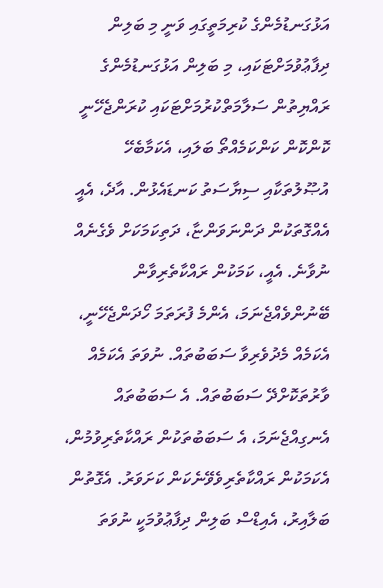އަޅުގަނޑުމެންގެ ކުރިމަތީގައި ވަނީ މި ބަލިން ދިފާޢުވުމަށްޓަކައި، މި ބަލިން އަޅުގަނޑުމެންގެ ރައްޔިތުން ސަލާމަތްކުރުމަށްޓަކައި ކުރަންޖެހޭނީ ކޮންކޮން ކަންކަމެއްތޯ ބަލައި، އެކަމާބެހޭ އުޞޫލުތަކާއި ސިޔާސަތު ކަނޑައެޅުން. އާދެ، އެއީ އެއްގޮތަކުން ދަންނަވަންޏާ، ދަތިކަމަކަށް ވެގެނެއް ނުވާނެ. އެއީ، ކަމަކުން ރައްކާތެރިވާން ބޭނުންވެއްޖެނަމަ، އެންމެ ފުރަތަމަ ހޯދަންޖެހޭނީ، އެކަމެއް މެދުވެރިވާ ސަބަބުތައް. ނުވަތަ އެކަމެއް ވާރުތަކޮށްދޭ ސަބަބުތައް. އެ ސަބަބުތައް އެނގިއްޖެނަމަ، އެ ސަބަބުތަކުން ރައްކާތެރިވުމުން، އެކަމަކުން ރައްކާތެރިވެވޭނެކަން ކަށަވަރު. އެގޮތުން ބަލާއިރު، އެއިޑްސް ބަލިން ދިފާޢުވުމަކީ ނުވަތަ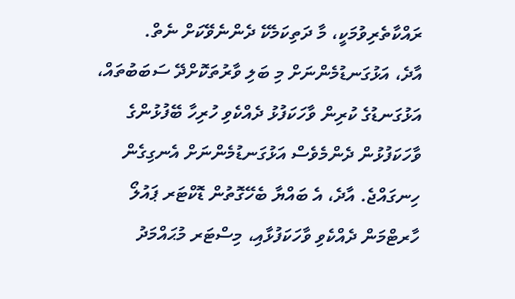ރައްކާތެރިވުމަކީ، މާ ދަތިކަމެކޭ ދެންނެވޭކަށް ނެތް.
އާދެ، އަޅުގަނޑުމެންނަށް މި ބަލި ވާރުތަކޮށްދޭ ސަބަބުތައް، އަޅުގަނޑުގެ ކުރިން ވާހަކަފުޅު ދެއްކެވި ހުރިހާ ބޭފުޅުންގެ ވާހަކަފުޅުން ދެންމެވެސް އަޅުގަނޑުމެންނަށް އެނގިގެން ހިނގައްޖެ. އާދެ، އެ ބައްޔާ ބެހޭގޮތުން ޑޮކްޓަރ ޕައުލޯ ހާރޓްމަން ދެއްކެވި ވާހަކަފުޅާއި، މިސްޓަރ މުޙައްމަދު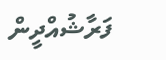ފަރާޝުއްދީން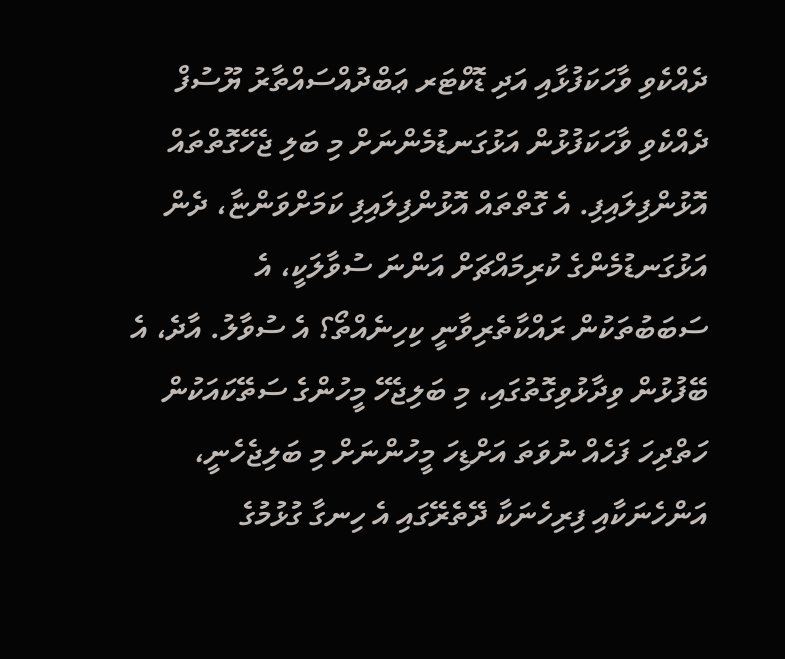ދެއްކެވި ވާހަކަފުޅާއި އަދި ޑޮކްޓަރ ޢަބްދުއްސައްތާރު ޔޫސުފް ދެއްކެވި ވާހަކަފުޅުން އަޅުގަނޑުމެންނަށް މި ބަލި ޖެހޭގޮތްތައް އޮޅުންފިލައިފި. އެ ގޮތްތައް އޮޅުންފިލައިފި ކަމަށްވަންޏާ، ދެން އަޅުގަނޑުމެންގެ ކުރިމައްޗަށް އަންނަ ސުވާލަކީ، އެ ސަބަބުތަކުން ރައްކާތެރިވާނީ ކިހިނެއްތޯ؟ އެ ސުވާލު. އާދެ، އެ ބޭފުޅުން ވިދާޅުވިގޮތުގައި، މި ބަލިޖެހޭ މީހުންގެ ސަތޭކައަކުން ހަތްދިހަ ފަހެއް ނުވަތަ އަށްޑިހަ މީހުންނަށް މި ބަލިޖެހެނީ، އަންހެނަކާއި ފިރިހެނަކާ ދޭތެރޭގައި އެ ހިނގާ ގުޅުމުގެ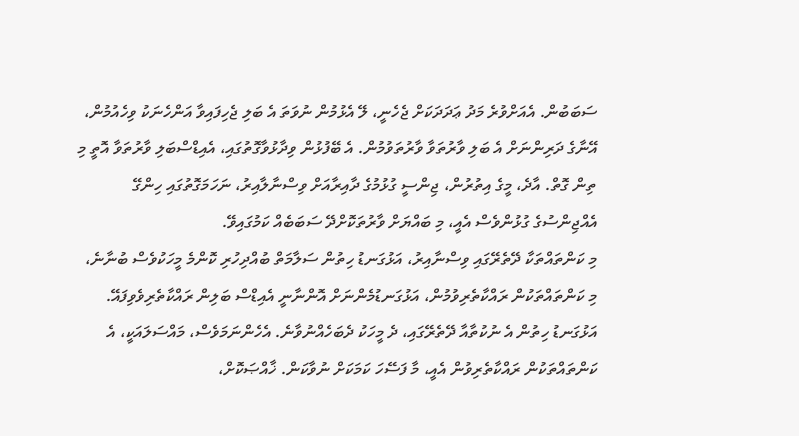ސަބަބުން. އެއަށްވުރެ މަދު ޢަދަދަކަށް ޖެހެނީ، ލޭ އެޅުމުން ނުވަތަ އެ ބަލި ޖެހިފައިވާ އަންހެނަކު ވިހެއުމުން، އޭނާގެ ދަރިންނަށް އެ ބަލި ވާރުތަވާ ވާރުތަވުމުން. އެ ބޭފުޅުން ވިދާޅުވާގޮތުގައި، އެއިޑްސްބަލި ވާރުތަވާ އޮތީ މި ތިން ގޮތް. އާދެ، މީގެ އިތުރުން، ޖިންސީ ގުޅުމުގެ ދާއިރާއަށް ވިސްނާލާއިރު، ނަހަމަގޮތުގައި ހިންގޭ އެއްޖިންސުގެ ގުޅުންވެސް އެއީ، މި ބައްޔަށް ވާރުތަކޮށްދޭ ސަބަބެއް ކަމުގައިވޭ.
މި ކަންތައްތަކާ ދޭތެރޭގައި ވިސްނާއިރު، އަޅުގަނޑު ހިތުން ސަލާމަތް ބުއްދިހުރި ކޮންމެ މީހަކުވެސް ބުނާނެ، މި ކަންތައްތަކުން ރައްކާތެރިވުމުން، އަޅުގަނޑުމެންނަށް އޮންނާނީ އެއިޑްސް ބަލިން ރައްކާތެރިވެވިފައޭ. އަޅުގަނޑު ހިތުން އެ ނުކުތާއާ ދޭތެރޭގައި، ދެ މީހަކު ދެބަހެއްނުވާނެ. އެހެންނަމަވެސް، މައްސަލައަކީ، އެ ކަންތައްތަކުން ރައްކާތެރިވުން އެއީ، މާ ފަސޭހަ ކަމަކަށް ނުވާކަން. ޚާއްޞަކޮށް،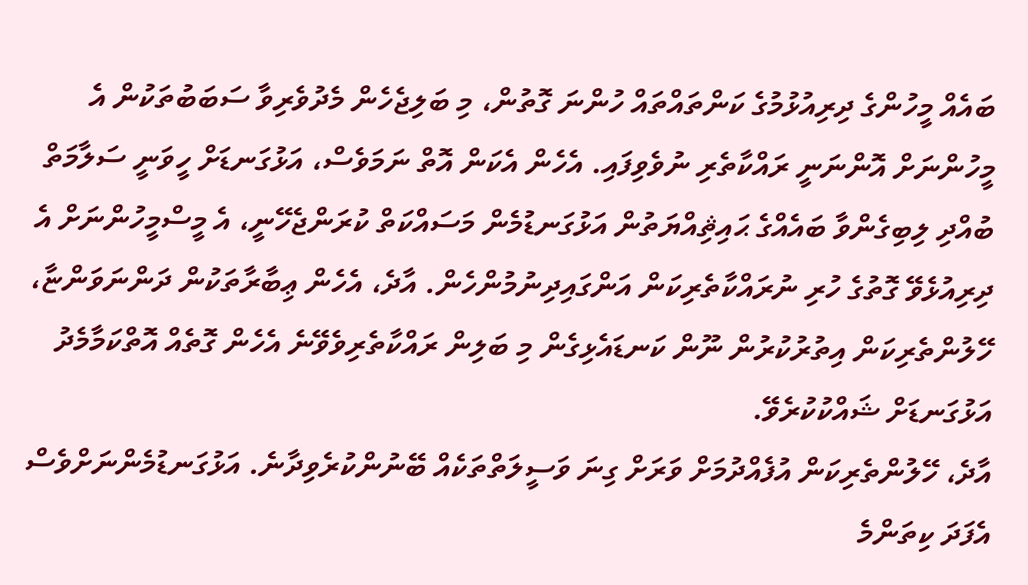ބައެއް މީހުންގެ ދިރިއުޅުމުގެ ކަންތައްތައް ހުންނަ ގޮތުން، މި ބަލިޖެހެން މެދުވެރިވާ ސަބަބުތަކުން އެ މީހުންނަށް އޮންނަނީ ރައްކާތެރި ނުވެވިފައި. އެހެން އެކަން އޮތް ނަމަވެސް، އަޅުގަނޑަށް ހީވަނީ ސަލާމަތް ބުއްދި ލިބިގެންވާ ބައެއްގެ ޙައިޘިއްޔަތުން އަޅުގަނޑުމެން މަސައްކަތް ކުރަންޖެހޭނީ، އެ މީސްމީހުންނަށް އެ ދިރިއުޅެވޭ ގޮތުގެ ހުރި ނުރައްކާތެރިކަން އަންގައިދިނުމުންހެން. އާދެ، އެހެން ޢިބާރާތަކުން ދަންނަވަންޏާ، ހޭލުންތެރިކަން އިތުރުކުރުން ނޫން ކަނޑައެޅިގެން މި ބަލިން ރައްކާތެރިވެވޭނެ އެހެން ގޮތެއް އޮތްކަމާމެދު އަޅުގަނޑަށް ޝައްކުކުރެވޭ.
އާދެ، ހޭލުންތެރިކަން އުފެއްދުމަށް ވަރަށް ގިނަ ވަސީލަތްތަކެއް ބޭނުންކުރެވިދާނެ. އަޅުގަނޑުމެންނަށްވެސް އެފަދަ ކިތަންމެ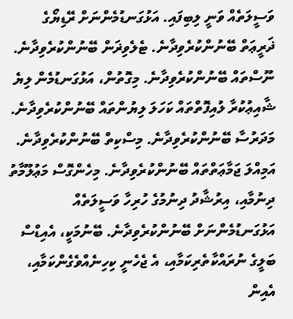ވަސީލަތެއް ވަނީ ލިބިފައި. އަޅުގަނޑުމެންނަށް ރޭޑިޔޯގެ ޛަރީޢަތް ބޭނުންކުރެވިދާނެ. ޓެލެވިޜަން ބޭނުންކުރެވިދާނެ. ނޫސްތައް ބޭނުންކުރެވިދާނެ. މިގޮތުން، އަޅުގަނޑުމެން ލިޔެ ޝާއިޢުކުރާ ލުއިފޮތްތައް ކަހަލަ ލިޔުންތައް ބޭނުންކުރެވިދާނެ. މަދަރުސާ ބޭނުންކުރެވިދާނެ. މިސްކިތް ބޭނުންކުރެވިދާނެ. އަމިއްލަ ޖަމާޢަތްތައް ބޭނުންކުރެވިދާނެ. މިހެންގޮސް މަޢުލޫމާތު ދިނުމާއި، އިރުޝާދު ދިނުމުގެ ހުރިހާ ވަސީލަތެއް އަޅުގަނޑުމެންނަށް ބޭނުންކުރެވިދާނެ. ބޭނުމަކީ، އެއިޑްސް ބަލީގެ ނުރައްކާތެރިކަމާއި، އެ ޖެހެނީ ކިހިނެއްވެގެންކަމާއި، އެއިން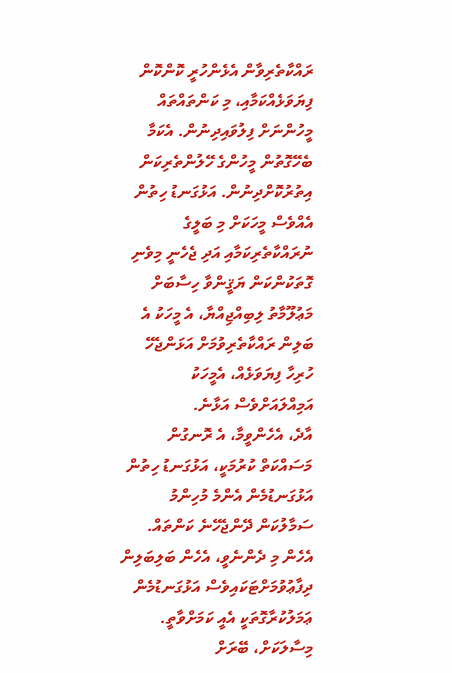ރައްކާތެރިވާން އެޅެންހުރީ ކޮންކޮން ފިޔަވަޅެއްކަމާއި، މި ކަންތައްތައް މީހުންނަށް ފިލުވައިދިނުން. އެކަމާ ބެހޭގޮތުން މީހުންގެ ހޭލުންތެރިކަން އިތުރުކޮށްދިނުން. އަޅުގަނޑު ހިތުން އެއްވެސް މީހަކަށް މި ބަލީގެ ނުރައްކާތެރިކަމާއި އަދި ޖެހެނީ މިވެނި ގޮތަކުންކަން ޔަޤީންވާ ހިސާބަށް މަޢުލޫމާތު ލިބިއްޖިއްޔާ، އެ މީހަކު އެ ބަލިން ރައްކާތެރިވުމަށް އަޅަންޖެހޭ ހުރިހާ ފިޔަވަޅެއް، އެމީހަކު އަމިއްލައަށްވެސް އަޅާނެ.
އާދެ، އެހެންވީމާ، އެ ރޮނގުން މަސައްކަތް ކުރުމަކީ، އަޅުގަނޑު ހިތުން އަޅުގަނޑުމެން އެންމެ މުހިންމު ސަމާލުކަން ދޭންޖެހޭނެ ކަންތައް. އެހެން މި ދެންނެވީ، އެހެން ބަލިބަލިން ދިފާޢުވުމަށްޓަކައިވެސް އަޅުގަނޑުމެން ޢަމަލުކުރާގޮތަކީ އެއީ ކަމަށްވާތީ. މިސާލަކަށް، ބޭރަށް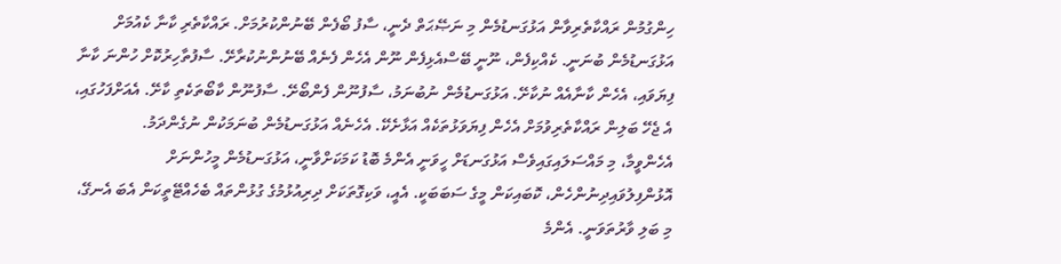ހިންގުމުން ރައްކާތެރިވާން އަޅުގަނޑުމެން މި ނަޞޭޙަތް ދެނީ، ސާފު ބޯފެން ބޭނުންކުރުމަށް. ރައްކާތެރި ކާނާ ކެއުމަށް އަޅުގަނޑުމެން ބުނަނީ. ކެއްކިފެން، ނޫނީ ބޭސްއެޅިފެން ނޫން އެހެން ފެނެއް ބޭނުންނުކުރާށޭ. ސާފުތާހިރުކޮށް ހުންނަ ކާނާ ފިޔަވައި، އެހެން ކާނާއެއް ނުކާށޭ. އަޅުގަނޑުމެން ނުބުނަމު، ސާފުނޫން ފެންބޯށޭ. ސާފުނޫން ކާބޯތަކެތި ކާށޭ. އެއަށްފަހުގައި، އެ ޖެހޭ ބަލިން ރައްކާތެރިވުމަށް އެހެން ފިޔަވަޅުތަކެއް އަޅާށެކޭ. އެހެނެއް އަޅުގަނޑުމެން ބުނަމަކުން ނުގެންދަމު.
އެހެންވީމާ، މި މައްސަލައިގައިވެސް އަޅުގަނޑަށް ހީވަނީ އެންމެ ބޮޑު ކަމަކަށްވާނީ، އަޅުގަނޑުމެން މީހުންނަށް އޮޅުންފިލުވައިދިނުންހެން، ކޮބައިކަން މީގެ ސަބަބަކީ. އެއީ، ވަކިގޮތަކަށް ދިރިއުޅުމުގެ ގުޅުންތައް ބެހެއްޓޭތީކަން އެބަ އެނގޭ، މި ބަލި ވާރުތަވަނީ. އެންމެ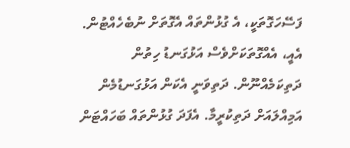ފަސޭހަގޮތަކީ، އެ ގުޅުންތައް އެގޮތަށް ނުބެހެއްޓުން. އެއީ، އެއްގޮތަކަށްވެސް އަޅުގަނޑު ހިތުން ދަތިކަމެއްނޫން. ދަތިވަނީ އެކަން އަޅުގަނޑުމެން އަމިއްލައަށް ދަތިކުރީމާ. އެފަދަ ގުޅުންތައް ބަހައްޓަން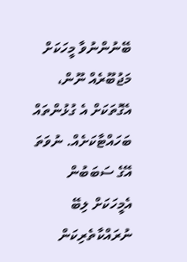ބޭނުންނުވާ މީހަކަށް މަޖުބޫރެއް ނޫން، އެގޮތަކަށް އެ ގުޅުންތައް ބަހައްޓާކަށެއް. ނުވަތަ އޭގެ ސަބަބުން އެމީހަކަށް ލިބޭ ނުރައްކާތެރިކަން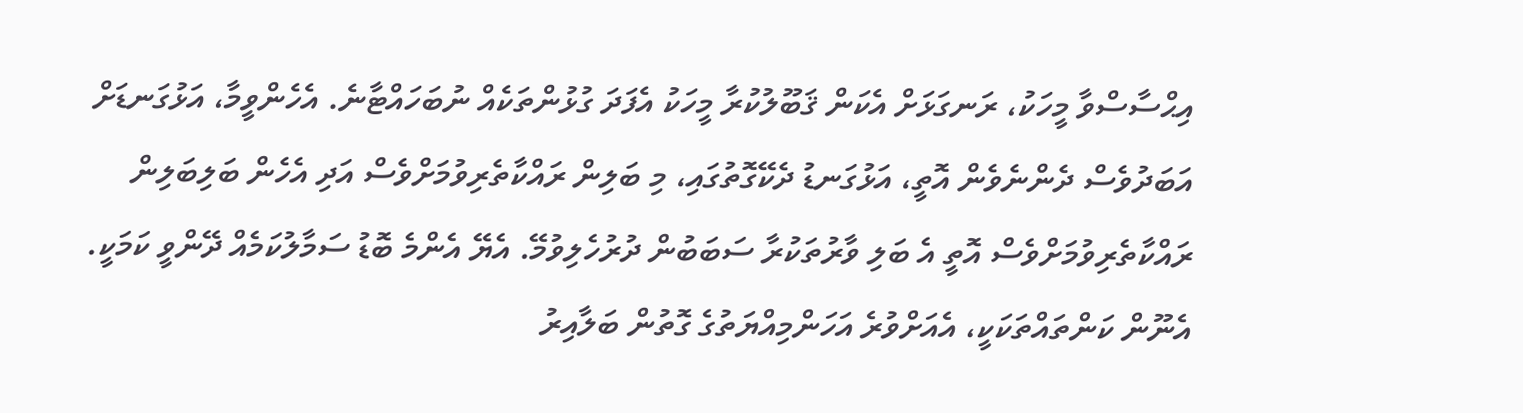އިޙްސާސްވާ މީހަކު، ރަނގަޅަށް އެކަން ޤަބޫލުކުރާ މީހަކު އެފަދަ ގުޅުންތަކެއް ނުބަހައްޓާނެ. އެހެންވީމާ، އަޅުގަނޑަށް އަބަދުވެސް ދެންނެވެން އޮތީ، އަޅުގަނޑު ދެކޭގޮތުގައި، މި ބަލިން ރައްކާތެރިވުމަށްވެސް އަދި އެހެން ބަލިބަލިން ރައްކާތެރިވުމަށްވެސް އޮތީ އެ ބަލި ވާރުތަކުރާ ސަބަބުން ދުރުހެލިވުމޭ. އެޔޭ އެންމެ ބޮޑު ސަމާލުކަމެއް ދޭންވީ ކަމަކީ. އެނޫން ކަންތައްތަކަކީ، އެއަށްވުރެ އަހަންމިއްޔަތުގެ ގޮތުން ބަލާއިރު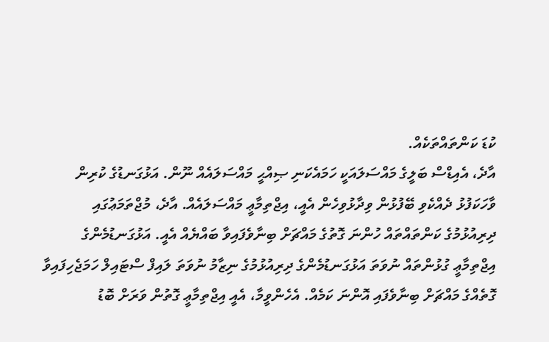ކުޑަ ކަންތައްތަކެއް.
އާދެ، އެއިޑްސް ބަލީގެ މައްސަލައަކީ ހަމައެކަނި ޞިއްޙީ މައްސަލައެއް ނޫން. އަޅުގަނޑުގެ ކުރިން ވާހަކަފުޅު ދެއްކެވި ބޭފުޅުން ވިދާޅުވިހެން އެއީ، އިޖްތިމާޢީ މައްސަލައެއް. އާދެ، މުޖްތަމަޢުގައި ދިރިއުޅުމުގެ ކަންތައްތައް ހުންނަ ގޮތުގެ މައްޗަށް ބިނާވެފައިވާ ބައްޔެއް އެއީ. އަޅުގަނޑުމެންގެ އިޖްތިމާޢީ ގުޅުންތައް ނުވަތަ އަޅުގަނޑުމެންގެ ދިރިއުޅުމުގެ ނިޒާމު ނުވަތަ ލައިފް ސްޓައިލް ހަމަޖެހިފައިވާ ގޮތެއްގެ މައްޗަށް ބިނާވެފައި އޮންނަ ކަމެއް. އެހެންވީމާ، އެއީ އިޖްތިމާޢީ ގޮތުން ވަރަށް ބޮޑު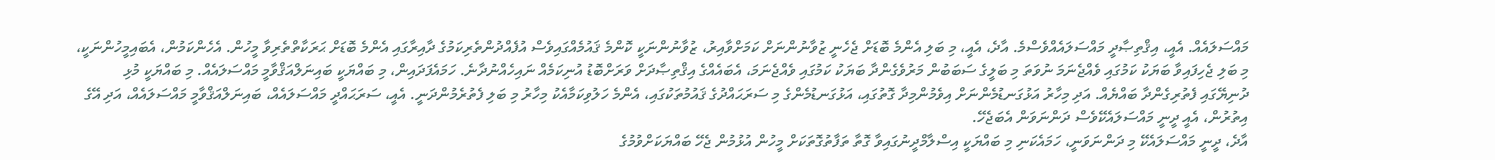މައްސަލައެއް. އެއީ، އިޤްތިޞާދީ މައްސަލައެއްވެސްމެ. އާދެ، އެއީ، މި ބަލި އެންމެ ބޮޑަށް ޖެހެނީ ޒުވާނުންނަށް ކަމަށްވާއިރު، ޒުވާނުންނަކީ ކޮންމެ ޤައުމެއްގައިވެސް އުފެއްދުންތެރިކަމުގެ ދާއިރާގައި އެންމެ ބޮޑަށް ޙަރަކާތްތެރިވާ މީހުން. އެހެންކަމުން، އެބައިމީހުންނަކީ، މި ބަލި ޖެހިފައިވާ ބަޔަކު ކަމުގައި ވެއްޖެނަމަ ނުވަތަ މި ބަލީގެ ސަބަބުން މަރުވެގެންދާ ބަޔަކު ކަމުގައި ވެއްޖެނަމަ، އެބައެއްގެ އިޤްތިޞާދަށް ވަރަށްބޮޑު އުނިކަމެއް ނައިހެއްނުދާނެ. ހަމައެފަދައިން، މި ބައްޔަކީ ބައިނަލްއަޤްވާމީ މައްސަލައެއް. މި ބައްޔަކީ މުޅި ދުނިޔޭގައި ފެތުރިގެންދާ ބައްޔެއް. އަދި މިހާރު އަޅުގަނޑުމެންނަށް އިވެމުންމިދާ ގޮތުގައި، އަޅުގަނޑުމެންގެ މި ސަރަޙައްދުގެ ޤައުމުތަކުގައި، އެންމެ ހަލުވިކަމާއެކު މިހާރު މި ބަލި ފެތުރެމުންދަނީ. އެއީ، ސަރަޙައްދީ މައްސަލައެއް، ބައިނަލްއަޤްވާމީ މައްސަލައެއް، އަދި އޭގެ އިތުރުން، އެއީ ދީނީ މައްސަލައެކޭވެސް ދަންނަވަން އެބަޖެހޭ.
އާދެ، ދީނީ މައްސަލައެކޭ މި ދަންނަވަނީ، ހަމައެކަނި މި ބައްޔަކީ އިސްލާމްދީނުގައިވާ ގޮތާ ތަފާތުގޮތަކަށް މީހުން އުޅުމުން ޖެހޭ ބައްޔަކަށްވުމުގެ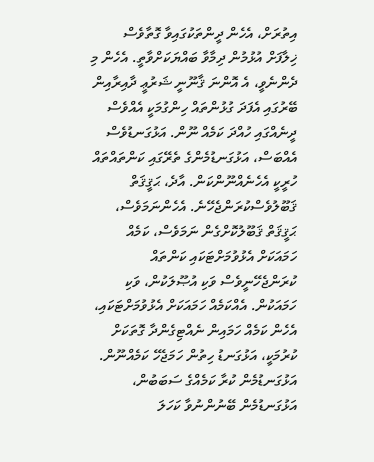އިތުރަށް، އެހެން ދީންތަކުގައިވާ ގޮތާވެސް ޚިލާފަށް އުޅުމުން ދިމާވާ ބައްޔަކަށްވާތީ. އެހެން މި ދެންނެވީ، އެ އޮންނަ ޤާނޫނީ ޝަރުޢީ ދާއިރާއިން ބޭރުގައި އެފަދަ ގުޅުންތައް ހިންގުމަކީ އެއްވެސް ދީނެއްގައި ހުއްދަ ކަމެއް ނޫން. އަޅުގަނޑުވެސް އެއްބަސް، އަޅުގަނޑުމެންގެ ތެރޭގައި ކަންތައްތައް ހުރީކީ އެހެނެއްނޫންކަން. އާދެ، ޙަޤީޤަތް ޤަބޫލުވެސްކުރަންޖެހޭނެ. އެހެންނަމަވެސް، ޙަޤީޤަތް ޤަބޫލުކޮށްގެން ނަމަވެސް، ކަމެއް ހަމައަކަށް އެޅުވުމަށްޓަކައި ކަންތައް ކުރަންޖެހޭނީވެސް ވަކި އުޞޫލަކުން، ވަކި ހަމައަކުން. އެއްކަމެއް ހަމައަކަށް އެޅުވުމަށްޓަކައި، އެހެން ކަމެއް ހަމައިން ނެއްޓިގެންދާ ގޮތަކަށް ކުރުމަކީ، އަޅުގަނޑު ހިތުން ހަމަޖެހޭ ކަމެއްނޫން. އަޅުގަނޑުމެން ކުރާ ކަމެއްގެ ސަބަބުން، އަޅުގަނޑުމެން ބޭނުންނުވާ ކަހަލަ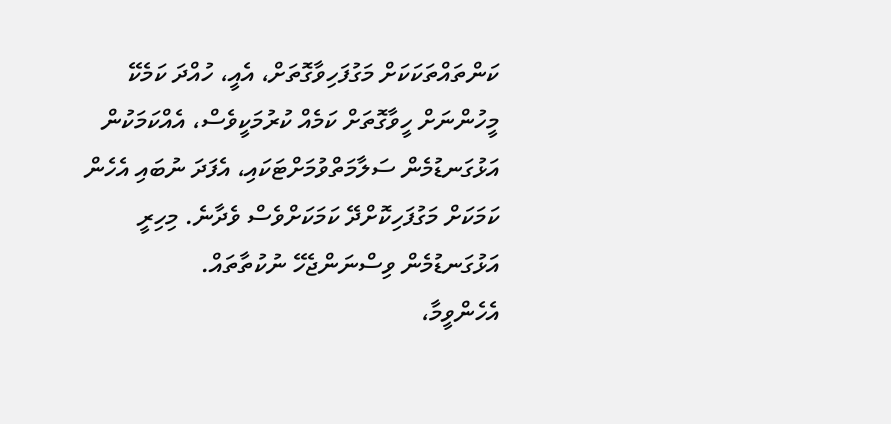ކަންތައްތަކަކަށް މަގުފަހިވާގޮތަށް، އެއީ، ހުއްދަ ކަމެކޭ މީހުންނަށް ހީވާގޮތަށް ކަމެއް ކުރުމަކީވެސް، އެއްކަމަކުން އަޅުގަނޑުމެން ސަލާމަތްވުމަށްޓަކައި، އެފަދަ ނުބައި އެހެން ކަމަކަށް މަގުފަހިކޮށްދޭ ކަމަކަށްވެސް ވެދާނެ. މިހިރީ އަޅުގަނޑުމެން ވިސްނަންޖެހޭ ނުކުތާތައް.
އެހެންވީމާ،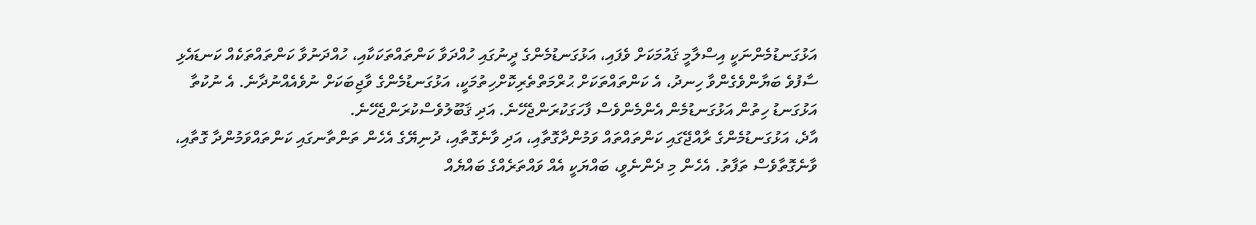އަޅުގަނޑުމެންނަކީ އިސްލާމީ ޤައުމަކަށް ވެފައި، އަޅުގަނޑުމެންގެ ދީނުގައި ހުއްދަވާ ކަންތައްތަކަކާއި، ހުއްދަނުވާ ކަންތައްތަކެއް ކަނޑައެޅި ސާފުވެ ބަޔާންވެގެންވާ ހިނދު، އެ ކަންތައްތަކަށް ޙުރްމަތްތެރިކޮށްހިތުމަކީ، އަޅުގަނޑުމެންގެ ވާޖިބަކަށް ނުވެއެއްނުދާނެ. އެ ނުކުތާ އަޅުގަނޑު ހިތުން އަޅުގަނޑުމެން އެންމެންވެސް ފާހަގަކުރަންޖެހޭނެ. އަދި ޤަބޫލުވެސްކުރަންޖެހޭނެ.
އާދެ، އަޅުގަނޑުމެންގެ ރާއްޖޭގައި ކަންތައްތައް ވަމުންދާގޮތާއި، އަދި ވާނެގޮތާއި، ދުނިޔޭގެ އެހެން ތަންތާނގައި ކަންތައްވަމުންދާ ގޮތާއި، ވާނެގޮތާވެސް ތަފާތު. އެހެން މި ދެންނެވީ، ބައްޔަކީ އެއް ވައްތަރެއްގެ ބައްޔެއް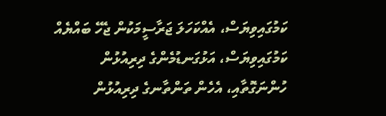ކަމުގައިވިޔަސް، އެއްކަހަލަ ޖަރާސީމަކުން ޖެހޭ ބައްޔެއް ކަމުގައިވިޔަސް، އަޅުގަނޑުމެންގެ ދިރިއުޅުން ހުންނަގޮތާއި، އެހެން ތަންތާނގެ ދިރިއުޅުން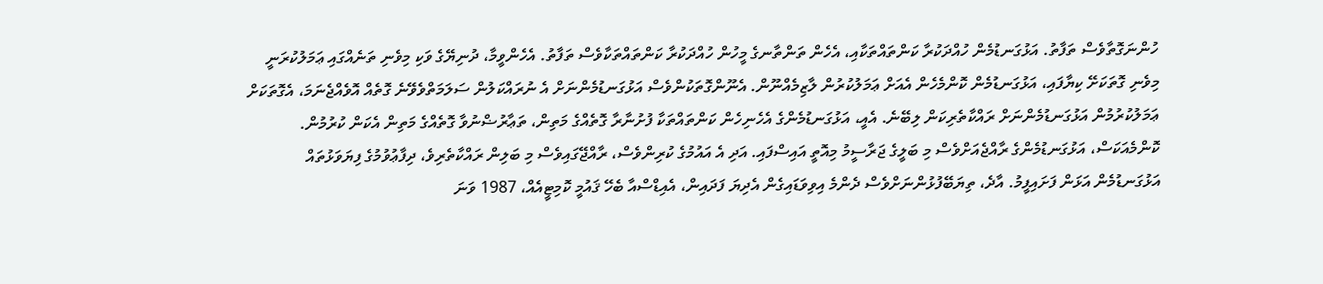ހުންނަގޮތާވެސް ތަފާތު. އަޅުގަނޑުމެން ހުއްދަކުރާ ކަންތައްތަކާއި، އެހެން ތަންތާނގެ މީހުން ހުއްދަކުރާ ކަންތައްތަކާވެސް ތަފާތު. އެހެންވީމާ، ދުނިޔޭގެ ވަކި މިވެނި ތަނެއްގައި ޢަމަލުކުރަނީ މިވެނި ގޮތަކަށޭ ކިޔާފައި، އަޅުގަނޑުމެން ކޮންމެހެން އެއަށް ޢަމަލުކުރުން ލާޒިމެއްނޫން. އެނޫންގޮތަކުންވެސް އަޅުގަނޑުމެންނަށް އެ ނުރައްކަލުން ސަލަމަތްވެވޭނެ ގޮތެއް އޮވެއްޖެނަމަ، އެގޮތަކަށް ޢަމަލުކުރުމުން އަޅުގަނޑުމެންނަށް ރައްކާތެރިކަން ލިބޭނެ. އެއީ، އަޅުގަނޑުމެންގެ އެހެނިހެން ކަންތައްތަކާ ފުށުނާރާ ގޮތެއްގެ މަތިން، ތަޢާރުޟްނުވާ ގޮތެއްގެ މަތިން އެކަން ކުރުމުން.
ކޮންމެއަކަސް، އަޅުގަނޑުމެންގެ ރާއްޖެއަށްވެސް މި ބަލީގެ ޖަރާސީމު މިއޮތީ އައިސްފައި. އަދި އެ އައުމުގެ ކުރިންވެސް، ރާއްޖޭގައިވެސް މި ބަލިން ރައްކާތެރިވެ، ދިފާޢުވުމުގެ ފިޔަވަޅުތައް އަޅުގަނޑުމެން އަޅަން ފަށައިފީމު. އާދެ، ތިޔަބޭފުޅުންނަށްވެސް ދެންމެ އިވިވަޑައިގެން އެދިޔަ ފަދައިން، އެއިޑްސްއާ ބެހޭ ޤައުމީ ކޮމިޓީއެއް، 1987 ވަނަ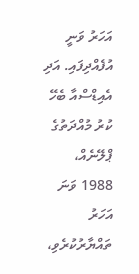އަހަރު ވަނީ އުފެއްދިފައި. އަދި އެއިޑްސްއާ ބެހޭ ކުރު މުއްދަތުގެ ޕްލޭނެއް، 1988 ވަނަ އަހަރު ތައްޔާރުކުރެވި،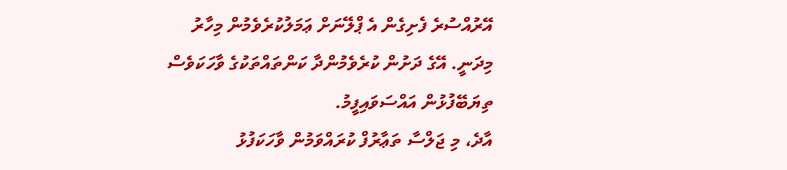އޭރުއްސުރެ ފެށިގެން އެ ޕްލޭނަށް ޢަމަލުކުރެވެމުން މިހާރު މިދަނީ. އޭގެ ދަށުން ކުރެވެމުންދާ ކަންތައްތަކުގެ ވާހަކަވެސް ތިޔަބޭފުޅުން އައްސަވައިފީމު.
އާދެ، މި ޖަލްސާ ތަޢާރުފް ކުރައްވަމުން ވާހަކަފުޅު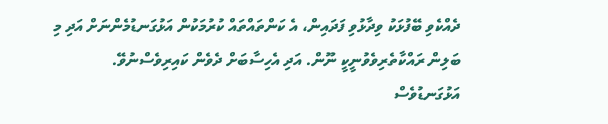ދެއްކެވި ބޭފުޅަކު ވިދާޅުވި ފަދައިން، އެ ކަންތައްތައް ކުރުމަކުން އަޅުގަނޑުމެންނަށް އަދި މި ބަލިން ރައްކާތެރިވެވުނީކީ ނޫން. އަދި އެހިސާބަށް ދެވެން ކައިރިވެސްނުވޭ. އަޅުގަނޑުވެސް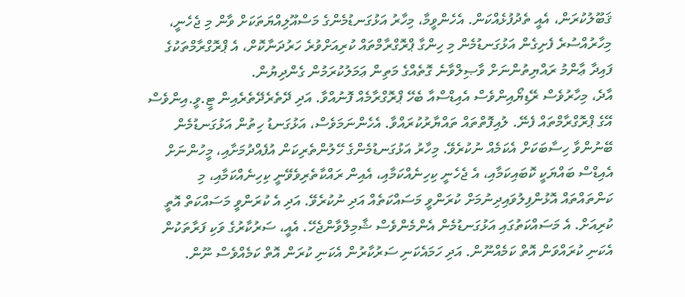ޤަބޫލުކުރަން، އެއީ ތެދުފުޅެއްކަން. އެހެންވީމާ، މިހާރު އަޅުގަނޑުމެންގެ މަސްއޫލިއްޔަތަކަށް ވާން މި ޖެހެނީ، މިހާރުއްސުރެ ފެށިގެން އަޅުގަނޑުމެން މި ހިންގާ ޕްރޮގްރާމްތައް ކުރިއަށްވުރެ ހަރުދަނާކޮށް، އެ ޕްރޮގްރާމްތަކުގެ ފައިދާ ޢާންމު ރައްޔިތުންނަށް ވާޞިލްވާނެ ގޮތެއްގެ މަތިން ޢަމަލުކުރަމުން ގެންދިޔުން.
އާދެ، މިހާރުވެސް ރޭޑިޔޯއިންވެސް އެއިޑްސްއާ ބެހޭ ޕްރޮގްރާމެއް ފޮނުއްވާ. އަދި ދޭތެރެދޭތެރެއިން ޓީ.ވީ.އިންވެސް އޭގެ ޕްރޮގްރާމްތައް ފެނޭ. ލުއިފޮތްތައް ތައްޔާރުކުރައްވާ. އެހެންނަމަވެސް، އަޅުގަނޑު ހިތުން އަޅުގަނޑުމެން ބޭނުންވާ ހިސާބަކަށް އެކަމެއް ނުކުރެވޭ. މިހާރު އަޅުގަނޑުމެންގެ ހޭލުންތެރިކަން އުފެއްދުމަށާއި، މީހުންނަށް އެއިޑްސް ބައްޔަކީ ކޮބައިކަމާއި، އެ ޖެހެނީ ކިހިނެއްކަމާއި، އެއިން ރައްކާތެރިވެވޭނީ ކިހިނެއްކަމާއި، މި ކަންތައްތައް އޮޅުންފިލުވައިދިނުމަށް ކުރަންވީ މަސައްކަތެއް އަދި ނުކުރެވޭ. އަދި އެ ކުރަންވީ މަސައްކަތް އޮތީ ކުރިއަށް. އެ މަސައްކަތުގައި އަޅުގަނޑުމެން އެންމެންވެސް ޝާމިލްވާންޖެހޭ. އެއީ، ސަރުކާރުގެ ވަކި ފަރާތަކުން އެކަނި ކުރައްވަން އޮތް ކަމެއްނޫން. އަދި ހަމައެކަނި ސަރުކާރުން އެކަނި ކުރަން އޮތް ކަމެއްވެސް ނޫން.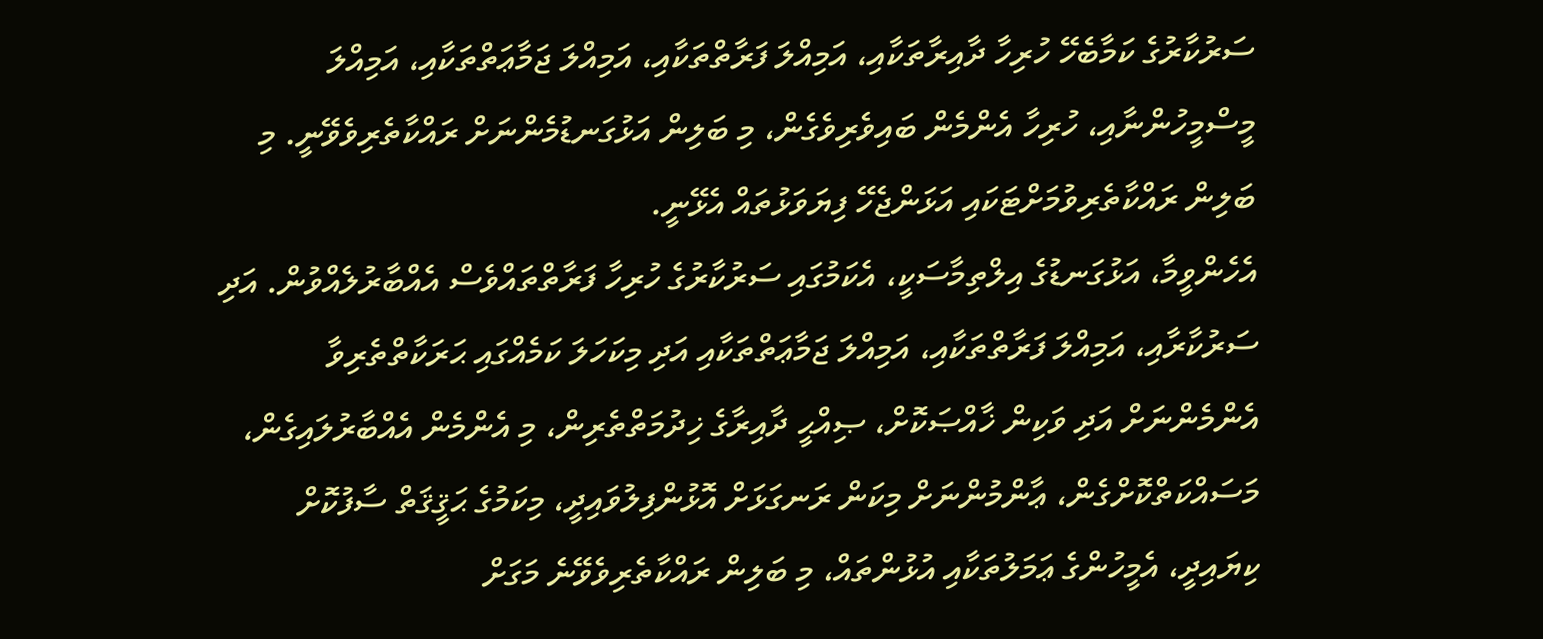ސަރުކާރުގެ ކަމާބެހޭ ހުރިހާ ދާއިރާތަކާއި، އަމިއްލަ ފަރާތްތަކާއި، އަމިއްލަ ޖަމާޢަތްތަކާއި، އަމިއްލަ މީސްމީހުންނާއި، ހުރިހާ އެންމެން ބައިވެރިވެގެން، މި ބަލިން އަޅުގަނޑުމެންނަށް ރައްކާތެރިވެވޭނީ. މި ބަލިން ރައްކާތެރިވުމަށްޓަކައި އަޅަންޖެހޭ ފިޔަވަޅުތައް އެޅޭނީ.
އެހެންވީމާ، އަޅުގަނޑުގެ އިލްތިމާސަކީ، އެކަމުގައި ސަރުކާރުގެ ހުރިހާ ފަރާތްތައްވެސް އެއްބާރުލެއްވުން. އަދި ސަރުކާރާއި، އަމިއްލަ ފަރާތްތަކާއި، އަމިއްލަ ޖަމާޢަތްތަކާއި އަދި މިކަހަލަ ކަމެއްގައި ޙަރަކާތްތެރިވާ އެންމެންނަށް އަދި ވަކިން ޚާއްޞަކޮށް، ޞިއްޙީ ދާއިރާގެ ޚިދުމަތްތެރިން، މި އެންމެން އެއްބާރުލައިގެން، މަސައްކަތްކޮށްގެން، ޢާންމުންނަށް މިކަން ރަނގަޅަށް އޮޅުންފިލުވައިދީ، މިކަމުގެ ޙަޤީޤަތް ސާފުކޮށް ކިޔައިދީ، އެމީހުންގެ ޢަމަލުތަކާއި އުޅުންތައް، މި ބަލިން ރައްކާތެރިވެވޭނެ މަގަށް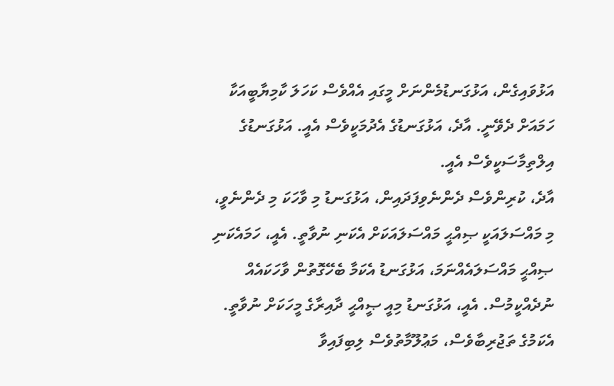އަޅުވައިގެން، އަޅުގަނޑުމެންނަށް މީގައި އެއްވެސް ކަހަލަ ކާމިޔާބީއަކާ ހަމައަށް ދެވޭނީ. އާދެ، އަޅުގަނޑުގެ އެދުމަކީވެސް އެއީ. އަޅުގަނޑުގެ އިލްތިމާސަކީވެސް އެއީ.
އާދެ، ކުރިންވެސް ދެންނެވިފަދައިން، އަޅުގަނޑު މި ވާހަކަ މި ދެންނެވީ، މި މައްސަލައަކީ ޞިއްޙީ މައްސަލައަކަށް އެކަނި ނުވާތީ. އެއީ، ހަމައެކަނި ޞިއްޙީ މައްސަލައެއްނަމަ، އަޅުގަނޑު އެކަމާ ބެހޭގޮތުން ވާހަކައެއް ނުދެއްކީމުސް. އެއީ، އަޅުގަނޑު މިއީ ޞީއްޙީ ދާއިރާގެ މީހަކަށް ނުވާތީ. އެކަމުގެ ތަޖުރިބާވެސް، މަޢުލޫމާތުވެސް ލިބިފައިވާ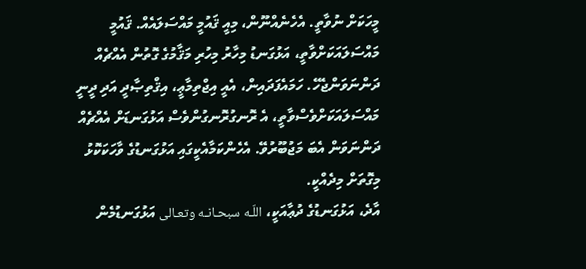މީހަކަށް ނުވާތީ. އެހެނެއްނޫން، މިއީ ޤައުމީ މައްސަލައެއް. ޤައުމީ މައްސަލައަކަށްވާތީ، އަޅުގަނޑު މިހާރު މިހުރި މަޤާމުގެ ގޮތުން އެއްޗެއް ދަންނަވަންޖެހޭ. ހަމައެފަދައިން، އެއީ އިޖްތިމާޢީ، އިޤްތިޞާދީ އަދި ދީނީ މައްސަލައަކަށްވެސްވާތީ، އެ ރޮނގުރޮނގުންވެސް އަޅުގަނޑަށް އެއްޗެއް ދަންނަވަން އެބަ މަޖުބޫރުވޭ. އެހެންކަމާއެކީގައި އަޅުގަނޑުގެ ވާހަކަކޮޅު މިގޮތަށް މިދެއްކީ.
އާދެ، އަޅުގަނޑުގެ ދުޢާއަކީ، اللّـه سبحـانـه وتعـالى އަޅުގަނޑުމެން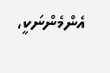އެންމެންނަކީ،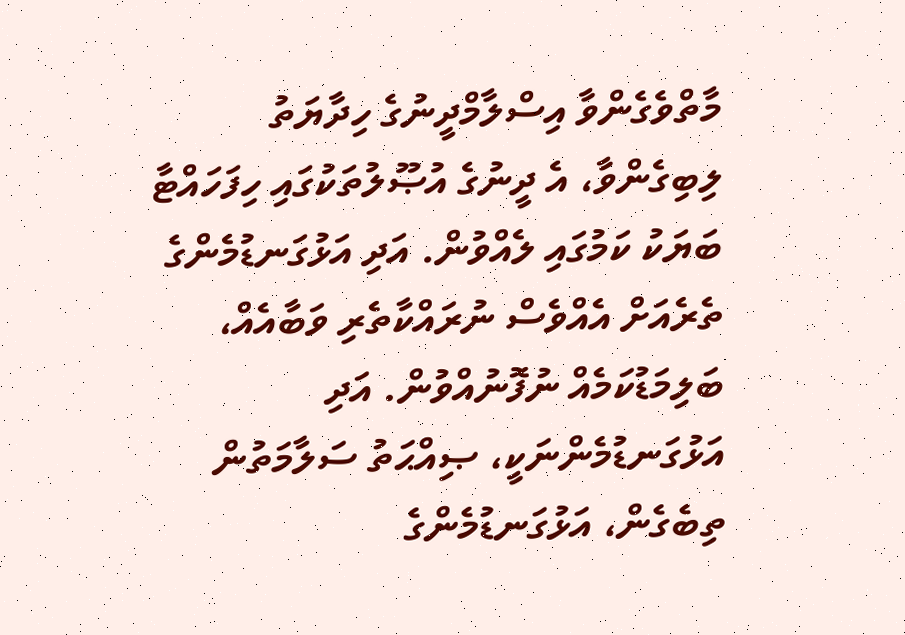މާތްވެގެންވާ އިސްލާމްދީނުގެ ހިދާޔަތު ލިބިގެންވާ، އެ ދީނުގެ އުޞޫލުތަކުގައި ހިފަހައްޓާ ބަޔަކު ކަމުގައި ލެއްވުން. އަދި އަޅުގަނޑުމެންގެ ތެރެއަށް އެއްވެސް ނުރައްކާތެރި ވަބާއެއް، ބަލިމަޑުކަމެއް ނުފޮނުއްވުން. އަދި އަޅުގަނޑުމެންނަކީ، ޞިއްޙަތު ސަލާމަތުން ތިބެގެން، އަޅުގަނޑުމެންގެ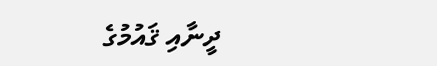ދީނާއި ޤައުމުގެ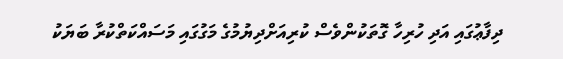ދިފާޢުގައި އަދި ހުރިހާ ގޮތަކުންވެސް ކުރިއަށްދިޔުމުގެ މަގުގައި މަސައްކަތްކުރާ ބަޔަކު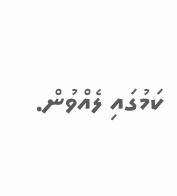ކަމުގައި ލެއްވުން.